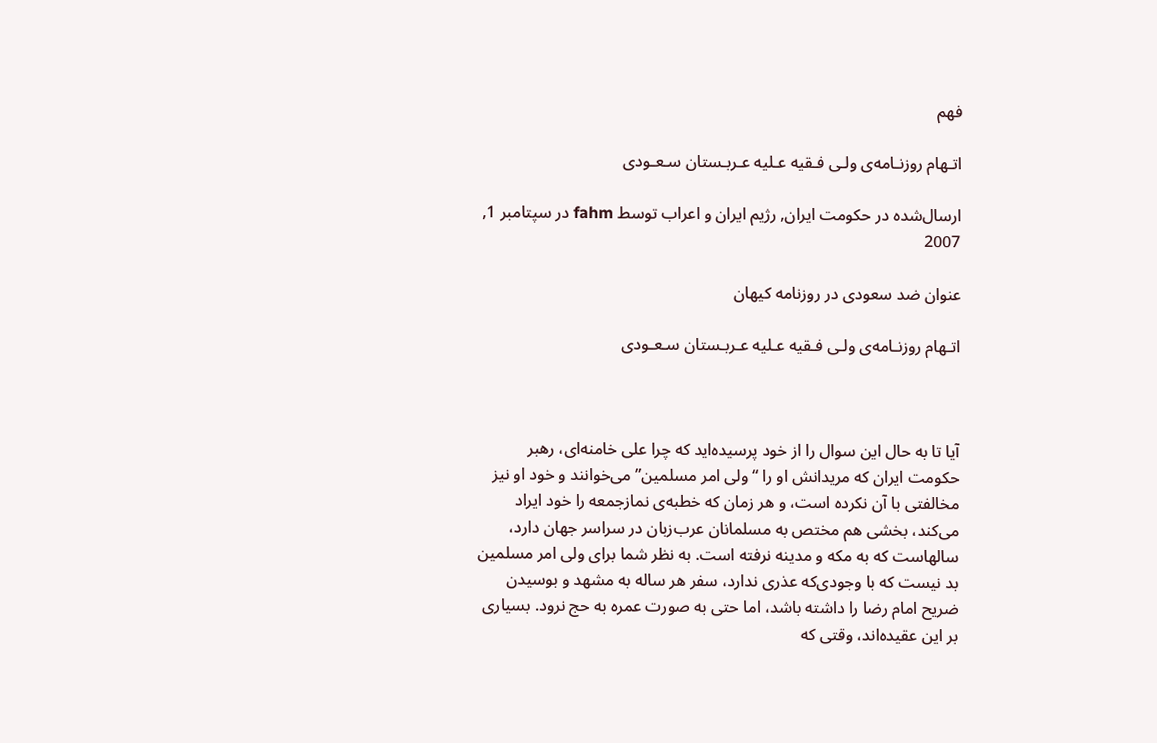فهم

اتـهام روزنـامه‌ی ولـی فـقيه عـليه عـربـستان سـعـودی

ارسال‌شده در حکومت ايران, رژيم ايران و اعراب توسط fahm در سپتامبر 1, 2007

عنوان ضد سعودی در روزنامه کيهان

اتـهام روزنـامه‌ی ولـی فـقيه عـليه عـربـستان سـعـودی



آيا تا به حال اين سوال را از خود پرسيده‌ايد که چرا علی خامنه‌ای، رهبر حکومت ايران که مريدانش او را “ولی امر مسلمين” می‌خوانند و خود او نيز مخالفتی با آن نکرده است، و هر زمان که خطبه‌ی نمازجمعه را خود ايراد می‌کند، بخشی هم مختص به مسلمانان عرب‌زبان در سراسر جهان دارد، سالهاست که به مکه و مدينه نرفته است. به نظر شما برای ولی امر مسلمين بد نيست که با وجودی‌که عذری ندارد، سفر هر ساله به مشهد و بوسيدن ضريح امام رضا را داشته باشد، اما حتی به صورت عمره به حج نرود. بسياری بر اين عقيده‌اند، وقتی که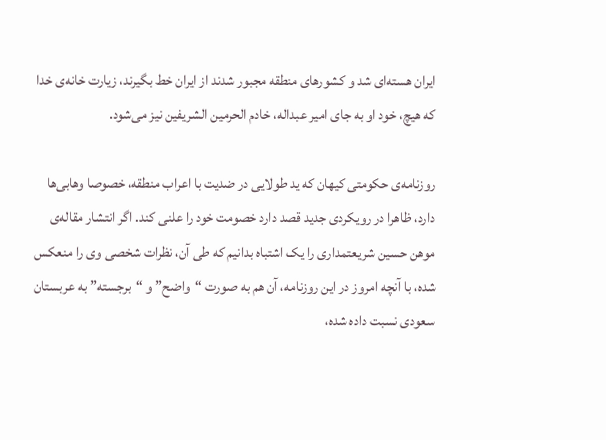ايران هسته‌ای شد و کشورهای منطقه مجبور شدند از ايران خط بگيرند، زيارت خانه‌ی خدا که هيچ، خود او به جای امير عبداله، خادم الحرمين الشريفين نيز می‌شود.

روزنامه‌ی حکومتی کيهان که يد طولايی در ضديت با اعراب منطقه، خصوصا وهابی‌ها دارد، ظاهرا در رويکردی جديد قصد دارد خصومت خود را علنی کند. اگر انتشار مقاله‌ی موهن حسين شريعتمداری را يک اشتباه بدانيم که طی آن، نظرات شخصی وی را منعکس شده، با آنچه امروز در اين روزنامه، آن هم به صورت “واضح” و “برجسته” به عربستان سعودی نسبت داده شده،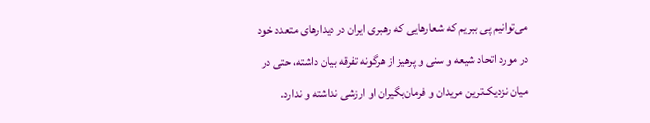می‌توانيم پی ببريم که شعارهايی که رهبری ايران در ديدارهای متعدد خود در مورد اتحاد شيعه و سنی و پرهيز از هرگونه تفرقه بيان داشته، حتی در ميان نزديک‌ترين مريدان و فرمان‌بگيران او ارزشی نداشته و ندارد.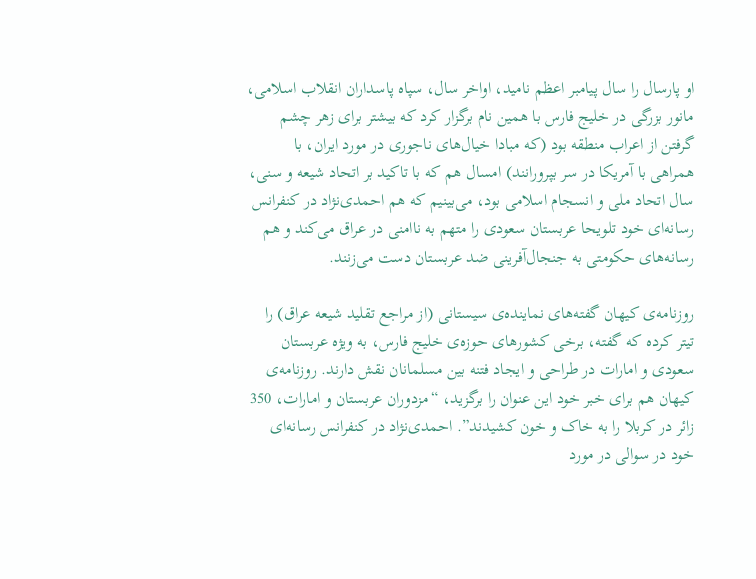او پارسال را سال پيامبر اعظم ناميد، اواخر سال، سپاه پاسداران انقلاب اسلامی، مانور بزرگی در خليج فارس با همين نام برگزار کرد که بيشتر برای زهر چشم گرفتن از اعراب منطقه بود (که مبادا خيال‌های ناجوری در مورد ايران، با همراهی با آمريکا در سر بپرورانند) امسال هم که با تاکيد بر اتحاد شيعه و سنی، سال اتحاد ملی و انسجام اسلامی بود، می‌بينيم که هم احمدی‌نژاد در کنفرانس رسانه‌ای خود تلويحا عربستان سعودی را متهم به ناامنی در عراق می‌کند و هم رسانه‌های حکومتی به جنجال‌آفرينی ضد عربستان دست می‌زنند.

روزنامه‌ی کيهان گفته‌های نماينده‌ی سيستانی (از مراجع تقليد شيعه‌ عراق) را تيتر کرده که گفته، برخی کشورهای حوزه‌ی خليج فارس، به ويژه عربستان سعودی و امارات در طراحی و ايجاد فتنه بين مسلمانان نقش دارند. روزنامه‌ی کيهان هم برای خبر خود اين عنوان را برگزيد، “مزدوران عربستان و امارات، 350 زائر در کربلا را به خاک و خون کشيدند”. احمدی‌نژاد در کنفرانس رسانه‌ای خود در سوالی در مورد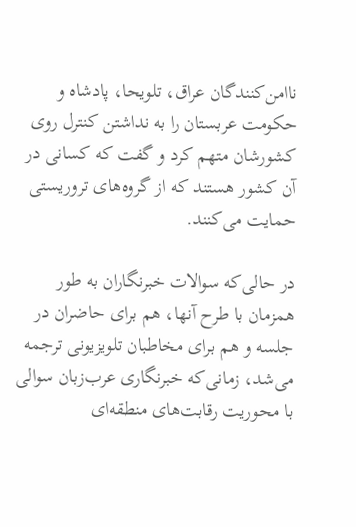ناامن‌کنندگان عراق، تلويحا، پادشاه و حکومت عربستان را به نداشتن کنترل روی کشورشان متهم کرد و گفت که کسانی در آن کشور هستند که از گروه‌های تروريستی حمايت می‌کنند.

در حالی‌که سوالات خبرنگاران به طور همزمان با طرح آنها، هم برای حاضران در جلسه و هم برای مخاطبان تلويزيونی ترجمه می‌شد، زمانی‌که خبرنگاری عرب‌زبان سوالی با محوريت رقابت‌های منطقه‌ای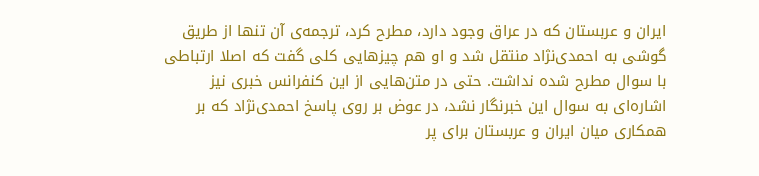ايران و عربستان که در عراق وجود دارد، مطرح کرد، ترجمه‌‌ی آن تنها از طريق گوشی به احمدی‌نژاد منتقل شد و او هم چيزهايی کلی گفت که اصلا ارتباطی با سوال مطرح شده نداشت. حتی در متن‌هايی از اين کنفرانس خبری نيز اشاره‌ای به سوال اين خبرنگار نشد، در عوض بر روی پاسخ احمدی‌نژاد که بر همکاری ميان ايران و عربستان برای پر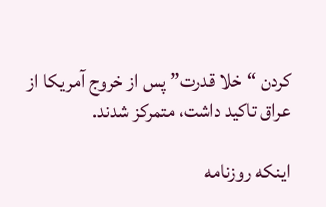کردن “خلا قدرت” پس از خروج آمريکا از عراق تاکيد داشت، متمرکز شدند.

اينکه روزنامه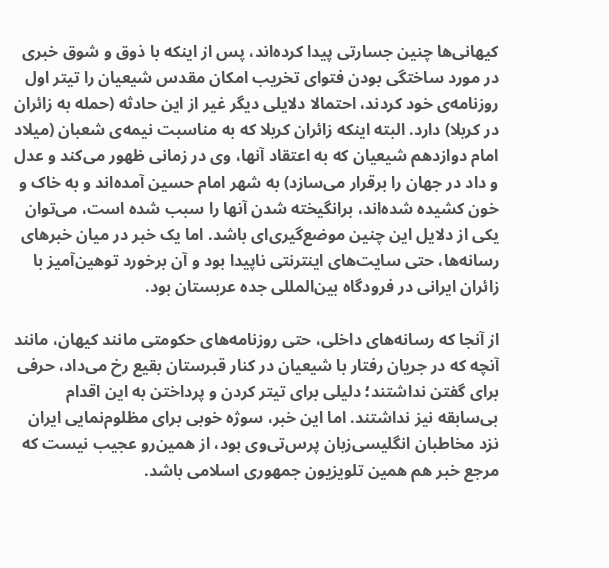کيهانی‌ها چنين جسارتی پيدا کرده‌اند، پس از اينکه با ذوق و شوق خبری در مورد ساختگی بودن فتوای تخريب امکان مقدس شيعيان را تيتر اول روزنامه‌ی خود کردند، احتمالا دلايلی ديگر غير از اين حادثه (حمله به زائران در کربلا) دارد. البته اينکه زائران کربلا که به مناسبت نيمه‌ی شعبان (ميلاد امام دوازدهم شيعيان که به اعتقاد آنها، وی در زمانی ظهور می‌کند و عدل و داد در جهان را برقرار می‌سازد) به شهر امام حسين آمده‌اند و به خاک و خون کشيده شده‌اند، برانگيخته شدن آنها را سبب شده است، می‌توان يکی از دلايل اين چنين موضع‌گيری‌ای باشد. اما يک خبر در ميان خبرهای رسانه‌ها، حتی سايت‌های اينترنتی ناپيدا بود و آن برخورد توهين‌آميز با زائران ايرانی در فرودگاه بين‌المللی جده عربستان بود.

از آنجا که رسانه‌های داخلی، حتی روزنامه‌های حکومتی مانند کيهان، مانند آنچه که در جريان رفتار با شيعيان در کنار قبرستان بقيع رخ می‌داد، حرفی برای گفتن نداشتند؛ دليلی برای تيتر کردن و پرداختن به اين اقدام بی‌سابقه نيز نداشتند. اما اين خبر، سوژه خوبی برای مظلوم‌نمايی ايران نزد مخاطبان انگليسی‌زبان پرس‌تی‌وی بود، از همين‌رو عجيب نيست که مرجع خبر هم همين تلويزيون جمهوری اسلامی باشد.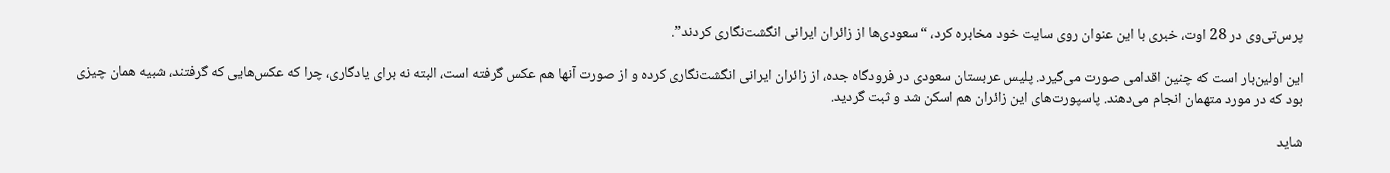پرس‌تی‌وی در 28 اوت، خبری با اين عنوان روی سايت خود مخابره کرد، “سعودی‌ها از زائران ايرانی انگشت‌نگاری کردند”.

اين اولين‌بار است که چنين اقدامی صورت می‌گيرد. پليس عربستان سعودی در فرودگاه جده، از زائران ايرانی انگشت‌نگاری کرده و از صورت آنها هم عکس گرفته است، البته نه برای يادگاری، چرا که عکس‌هايی که گرفتند، شبيه همان چيزی بود که در مورد متهمان انجام می‌دهند. پاسپورت‌های اين زائران هم اسکن شد و ثبت گرديد.

شايد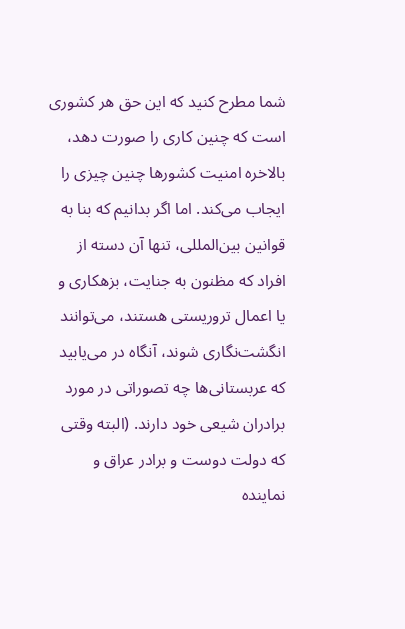شما مطرح کنيد که اين حق هر کشوری است که چنين کاری را صورت دهد، بالاخره امنيت کشورها چنين چيزی را ايجاب می‌کند. اما اگر بدانيم که بنا به قوانين بين‌المللی، تنها آن دسته از افراد که مظنون به جنايت، بزهکاری و يا اعمال تروريستی هستند، می‌توانند انگشت‌نگاری شوند، آنگاه در می‌يابيد که عربستانی‌ها چه تصوراتی در مورد برادران شيعی خود دارند. (البته وقتی که دولت دوست و برادر عراق و نماينده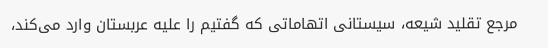مرجع تقليد شيعه، سيستانی اتهاماتی که گفتيم را عليه عربستان وارد می‌کند،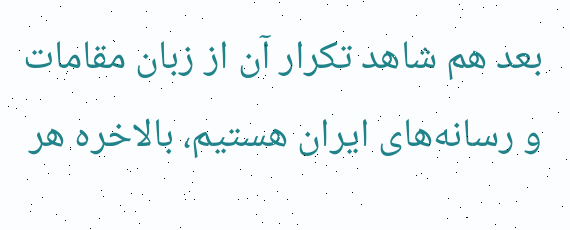بعد هم شاهد تکرار آن از زبان مقامات و رسانه‌های ايران هستيم، بالاخره هر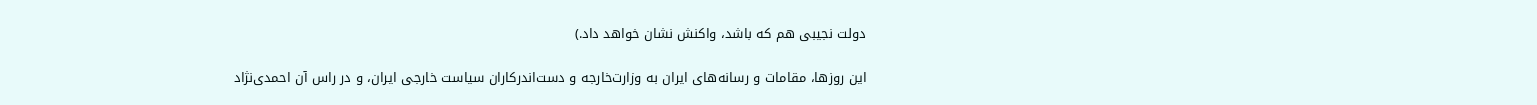دولت نجيبی هم که باشد، واکنش نشان خواهد داد.)

اين روزها، مقامات و رسانه‌های ايران به وزارت‌خارجه و دست‌اندرکاران سياست خارجی ايران، و در راس آن احمدی‌نژاد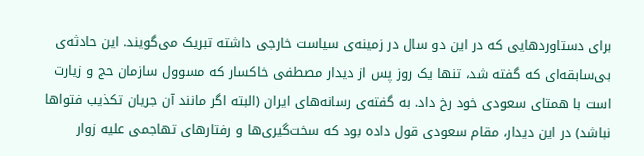برای دستاوردهايی که در اين دو سال در زمينه‌ی سياست خارجی داشته تبريک می‌گويند. اين حادثه‌ی بی‌سابقه‌ای که گفته شد، تنها يک روز پس از ديدار مصطفی خاکسار که مسوول سازمان حج و زيارت است با همتای سعودی خود رخ داد. به گفته‌ی رسانه‌های ايران (البته اگر مانند آن جريان تکذيب فتواها نباشد) در اين ديدار، مقام سعودی قول داده بود که سخت‌گيری‌ها و رفتارهای تهاجمی عليه زوار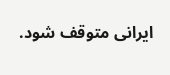ايرانی متوقف شود.